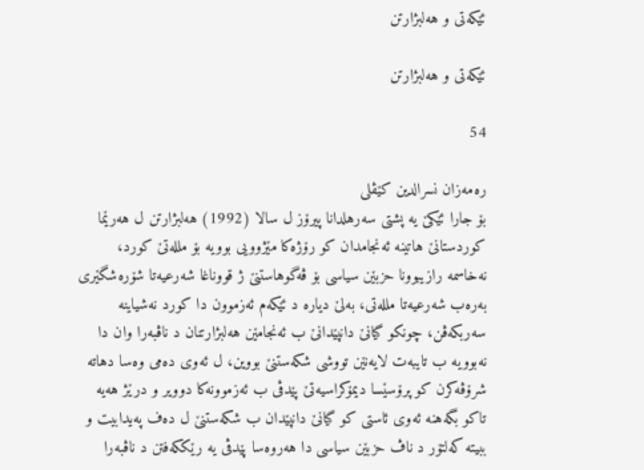ئێكه‌تی و هه‌لبژارتن

ئێكه‌تی و هه‌لبژارتن

54

ره‌مه‌زان نسرالدین كێڤلى
بۆ جارا ئێكێ یه‌ پشتى سه‌رهلدانا پیرۆز ل سالا (1992) هه‌لبژارتن ل هه‌رێما كوردستانێ هاتینه‌ ئه‌نجامدان كو رۆژه‌كا مێژوویی بوویه‌ بۆ ملله‌تێ كورد، نه‌خاسمه‌ رازیبوونا حزبێن سیاسى بۆ ڤه‌گوهاستنێ ژ قووناغا شه‌رعیه‌تا شۆره‌شگێرى به‌ره‌ب شه‌رعیه‌تا ملله‌تى، به‌لێ دیاره‌ د ئێكه‌م ئه‌زموون دا كورد نه‌شیاینه‌ سه‌ربكه‌ڤن، چونكو گیانێ دانپێدانێ ب ئه‌نجامێن هه‌لبژارتنان د ناڤبه‌را وان دا نه‌بوویه‌ ب تایبه‌ت لایه‌نێن تووشی شكه‌ستنێ بووین، ل ئه‌وی ده‌مى وه‌سا دهاته‌ شرۆڤه‌كرن كو پرۆسێسا دیمۆكراسیه‌تێ پێدڤى ب ئه‌زموونه‌كا دوویر و درێژ هه‌یه‌ تاكو بگه‌هنه‌ ئه‌وى ئاستی كو گیانێ دانپێدان ب شكه‌ستنێ ل ده‌ف په‌یدابیت و ببیته‌ كه‌لتۆر د ناڤ حزبێن سیاسى دا هه‌روه‌سا پێدڤی یه‌ رێككه‌فتن د ناڤبه‌را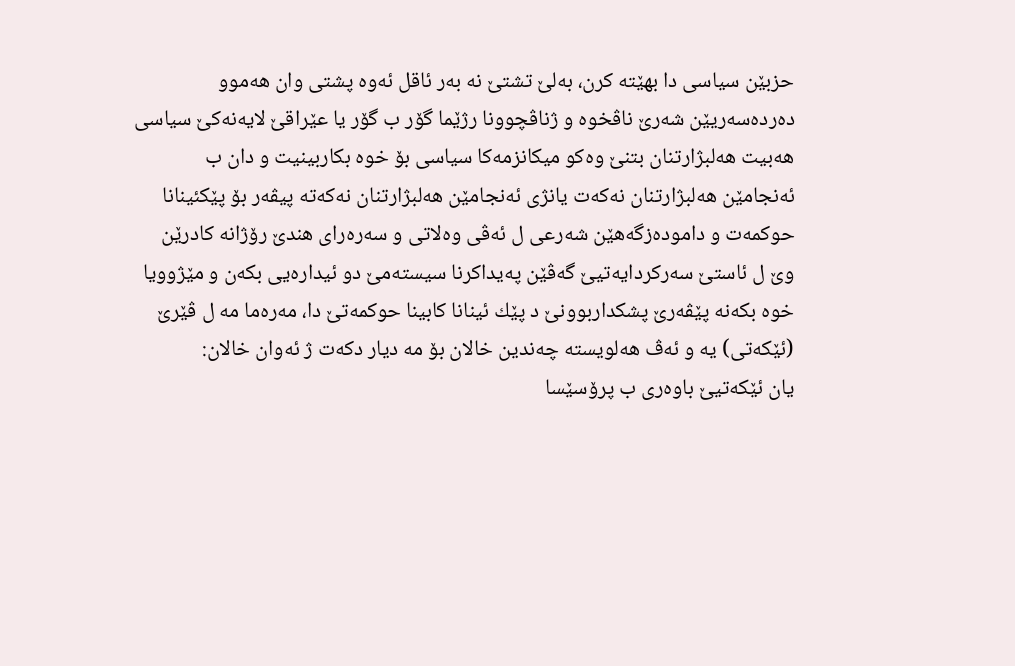حزبێن سیاسى دا بهێته‌ كرن، به‌لێ تشتێ نه‌ به‌ر ئاقل ئه‌وه‌ پشتى وان هه‌موو ده‌رده‌سه‌ریێن شه‌رێ ناڤخوه‌ و ژناڤچوونا رژێما گۆر ب گۆر یا عێراقێ لایه‌نه‌كێ سیاسى هه‌بیت هه‌لبژارتنان بتنێ وه‌كو میكانزمه‌كا سیاسى بۆ خوه‌ بكاربینیت و دان ب ئه‌نجامێن هه‌لبژارتنان نه‌كه‌ت یانژى ئه‌نجامێن هه‌لبژارتنان نه‌كه‌ته‌ پیڤه‌ر بۆ پێكئینانا حوكمه‌ت و داموده‌زگه‌هێن شه‌رعى ل ئه‌ڤى وه‌لاتى و سه‌ره‌راى هندێ رۆژانه‌ كادرێن وێ ل ئاستێ سه‌ركردایه‌تیێ گه‌ڤێن په‌یداكرنا سیسته‌مێ دو ئیداره‌یی بكه‌ن و مێژوویا خوه‌ بكه‌نه‌ پێڤه‌رێ پشكداربوونێ د پێك ئینانا كابینا حوكمه‌تێ دا، مه‌ره‌ما مه‌ ل ڤێرێ (ئێكه‌تی) یه‌ و ئه‌ڤ هه‌لویسته‌ چه‌ندین خالان بۆ مه‌ دیار دكه‌ت ژ ئه‌وان خالان:
یان ئێكه‌تیێ باوه‌رى ب پرۆسێسا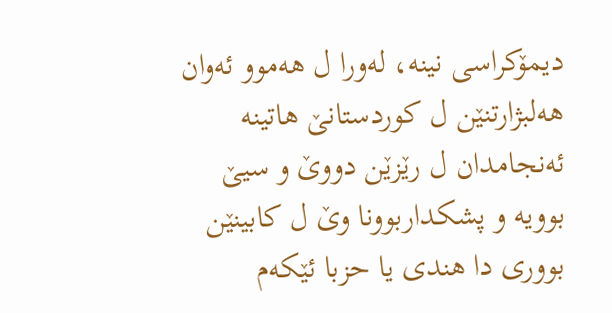دیمۆكراسى نینه‌، له‌ورا ل هه‌موو ئه‌وان هه‌لبژارتنێن ل كوردستانێ هاتینه‌ ئه‌نجامدان ل رێزێن دووێ و سیێ بوویه‌ و پشكداربوونا وێ ل كابینێن بووری دا هندی یا حزبا ئێكه‌م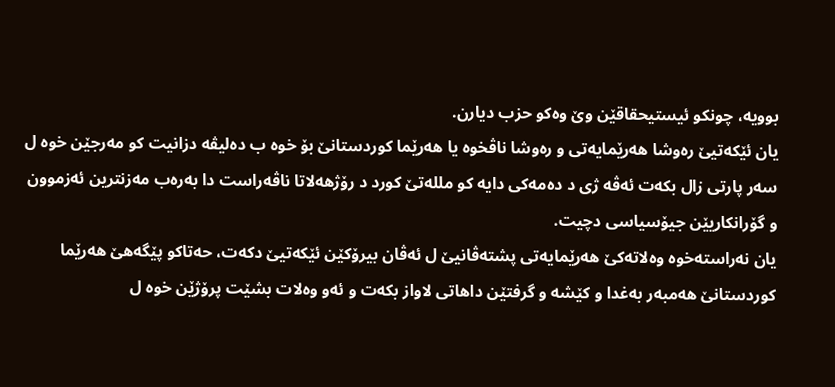بوویه‌، چونكو ئیستیحقاقێن وێ وه‌كو حزب دیارن.
یان ئێكه‌تیێ ره‌وشا هه‌رێمایه‌تى و ره‌وشا ناڤخوه‌ یا هه‌رێما كوردستانێ بۆ خوه‌ ب ده‌لیڤه‌ دزانیت كو مه‌رجێن خوه‌ ل سه‌ر پارتى زال بكه‌ت ئه‌ڤه‌ ژى د ده‌مه‌كى دایه‌ كو ملله‌تێ كورد د رۆژهه‌لاتا ناڤه‌راست دا به‌ره‌ب مه‌زنترین ئه‌زموون و گۆرانكاریێن جیۆسیاسى دچیت.
یان نه‌راسته‌خوه‌ وه‌لاته‌كێ هه‌رێمایه‌تى پشته‌ڤانیێ ل ئه‌ڤان بیرۆكێن ئێكه‌تیێ دكه‌ت، حه‌تاكو پێگه‌هێ هه‌رێما كوردستانێ هه‌مبه‌ر به‌غدا و كێشه‌ و گرفتێن داهاتى لاواز بكه‌ت و ئه‌و وه‌لات بشێت پرۆژێن خوه‌ ل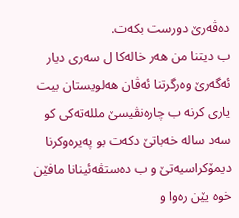ده‌ڤه‌رێ دورست بكه‌ت.
ب دیتنا من هه‌ر خاله‌كا ل سه‌رى دیار ئه‌گه‌رێ وه‌رگرتنا ئه‌ڤان هه‌لویستان بیت یاری كرنه‌ ب چاره‌نڤیسێ ملله‌ته‌كی كو سه‌د ساله‌ خه‌باتێ دكه‌ت بو په‌یره‌وكرنا دیمۆكراسیه‌تێ و ب ده‌ستڤه‌ئینانا مافێن خوه‌ یێن ره‌وا و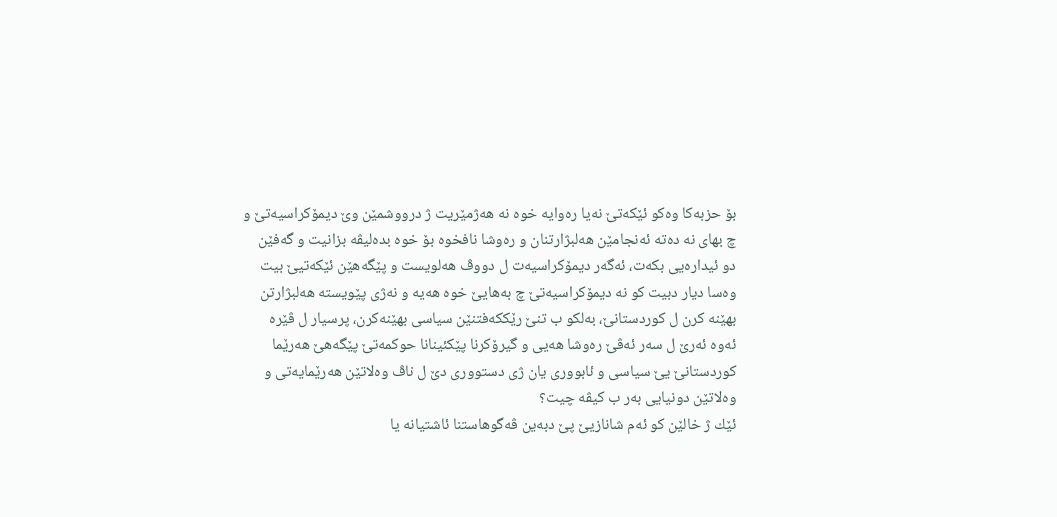بۆ حزبه‌كا وه‌كو ئێكه‌تێ نه‌یا ره‌وایه‌ خوه‌ نه‌ هه‌ژمێریت ژ درووشمێن وێ دیمۆكراسیه‌تێ و چ بهای نه‌ ده‌ته‌ ئه‌نجامێن هه‌لبژارتنان و ره‌وشا نافخوه‌ بۆ خوه‌ بده‌لیڤه‌ بزانیت و گه‌فێن دو ئیداره‌یی بكه‌ت، ئه‌گه‌ر دیمۆكراسیه‌ت ل دووڤ هه‌لویست و پێگه‌هێن ئێكه‌تیێ بیت وه‌سا دیار دبیت كو نه‌ دیمۆكراسیه‌تێ چ به‌هایێ خوه‌ هه‌یه‌ و نه‌ژى پێویسته‌ هه‌لبژارتن بهێنه‌ كرن ل كوردستانێ، به‌لكو ب تنێ رێككه‌فتنێن سیاسى بهێنه‌كرن، پرسیار ل ڤێره‌ ئه‌وه‌ ئه‌رێ ل سه‌ر ئه‌ڤێ ره‌وشا هه‌یی و گیرۆكرنا پێكئینانا حوكمه‌تێ پێگه‌هێ هه‌رێما كوردستانێ یێ سیاسى و ئابوورى یان ژى دستوورى دێ ل ناڤ وه‌لاتێن هه‌رێمایه‌تى و وه‌لاتێن دونیایی به‌ر ب كیڤه‌ چیت؟
ئێك ژ خالێن كو ئه‌م شانازیێ پێ دبه‌ین ڤه‌گوهاستنا ئاشتیانه‌ یا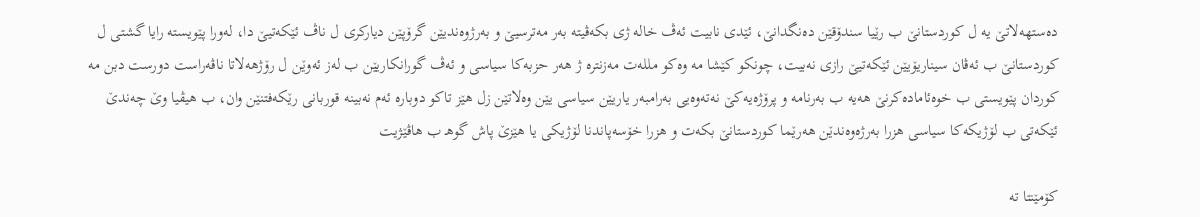ده‌ستهه‌لاتێ یه‌ ل كوردستانێ ب رێیا سندۆقێن ده‌نگدانێ، ئێدى نابیت ئه‌ڤ خاله‌ ژى بكه‌ڤیته‌ به‌ر مه‌ترسیێ و به‌رژوه‌ندیێن گرۆپێن دیاركرى ل ناڤ ئێكه‌تیێ دا، له‌ورا پێویسته‌ رایا گشتى ل كوردستانێ ب ئه‌ڤان سیناریۆیێن ئێكه‌تیێ رازى نه‌بیت، چونكو كێشا مه‌ وه‌كو ملله‌ت مه‌زنتره‌ ژ هه‌ر حزبه‌كا سیاسى و ئه‌ڤ گورانكاریێن ب له‌ز ئه‌وێن ل رۆژهه‌لاتا ناڤه‌راست دورست دبن مه‌ كوردان پێویستى ب خوه‌ئاماده‌كرنێ هه‌یه‌ ب به‌رنامه‌ و پرۆژه‌یه‌كێ نه‌ته‌وه‌یی به‌رامبه‌ر یاریێن سیاسى یێن وه‌لاتێن زل هێز تاكو دوباره‌ ئه‌م نه‌بینه‌ قوربانى رێكه‌فتنێن وان، ب هیڤیا وێ چه‌ندێ ئێكه‌تى ب لۆژیكه‌كا سیاسى هزرا به‌رژه‌وه‌ندێن هه‌رێما كوردستانێ بكه‌ت و هزرا خۆسه‌پاندنا لۆژیكی یا هێزێ پاش گوهـ ب هاڤێژیت

کۆمێنتا تە